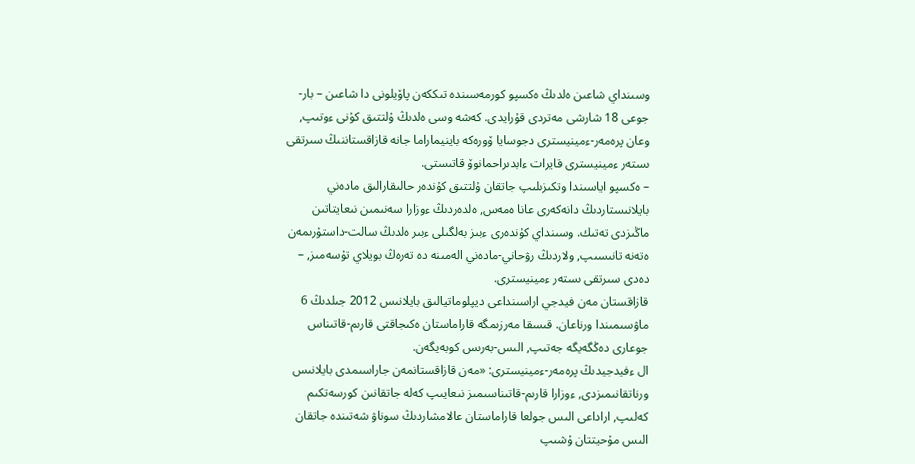وسىنداي شاعىن ەلدىڭ ەكسپو كورمەسىندە تىككەن پاۆيلونى دا شاعىن – بار-جوعى 18 شارشى مەتردى قۇرايدى. كەشە وسى ەلدىڭ ۇلتتىق كۇنى ءوتىپ, وعان پرەمەر-ءمينيسترى دجوسايا ۆورەكە باينيماراما جانە قازاقستاننىڭ سىرتقى ىستەر ءمينيسترى قايرات ءابدىراحمانوۆ قاتىستى.
– ەكسپو اياسىندا وتكىزىلىپ جاتقان ۇلتتىق كۇندەر حالىقارالىق مادەني بايلانىستاردىڭ دانەكەرى عانا ەمەس, ەلدەردىڭ ءوزارا سەنىمىن نىعايتاتىن ماڭىزدى تەتىك. وسىنداي كۇندەرى ءبىز بەلگىلى ءبىر ەلدىڭ سالت-داستۇرىمەن ەتەنە تانىسىپ, ولاردىڭ رۋحاني-مادەني الەمىنە دە تەرەڭ بويلاي تۇسەمىز, – دەدى سىرتقى ىستەر ءمينيسترى.
قازاقستان مەن فيدجي اراسىنداعى ديپلوماتيالىق بايلانىس 2012 جىلدىڭ 6 ماۋسىمىندا ورناعان. قىسقا مەرزىمگە قاراماستان ەكىجاقتى قارىم-قاتىناس جوعارى دەڭگەيگە جەتىپ, الىس-بەرىس كوبەيگەن.
ال ءفيدجيدىڭ پرەمەر-ءمينيسترى: «مەن قازاقستانمەن جاراسىمدى بايلانىس ورناتقانىمىزدى, ءوزارا قارىم-قاتىناسىمىز نىعايىپ كەلە جاتقانىن كورسەتكىم كەلىپ, اراداعى الىس جولعا قاراماستان عالامشاردىڭ سوناۋ شەتىندە جاتقان الىس مۇحيتتان ۇشىپ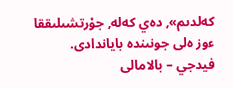كەلدىم», دەي كەلە, جۇرتشىلىققا ءوز ەلى جونىندە باياندادى.
فيدجي – بالامالى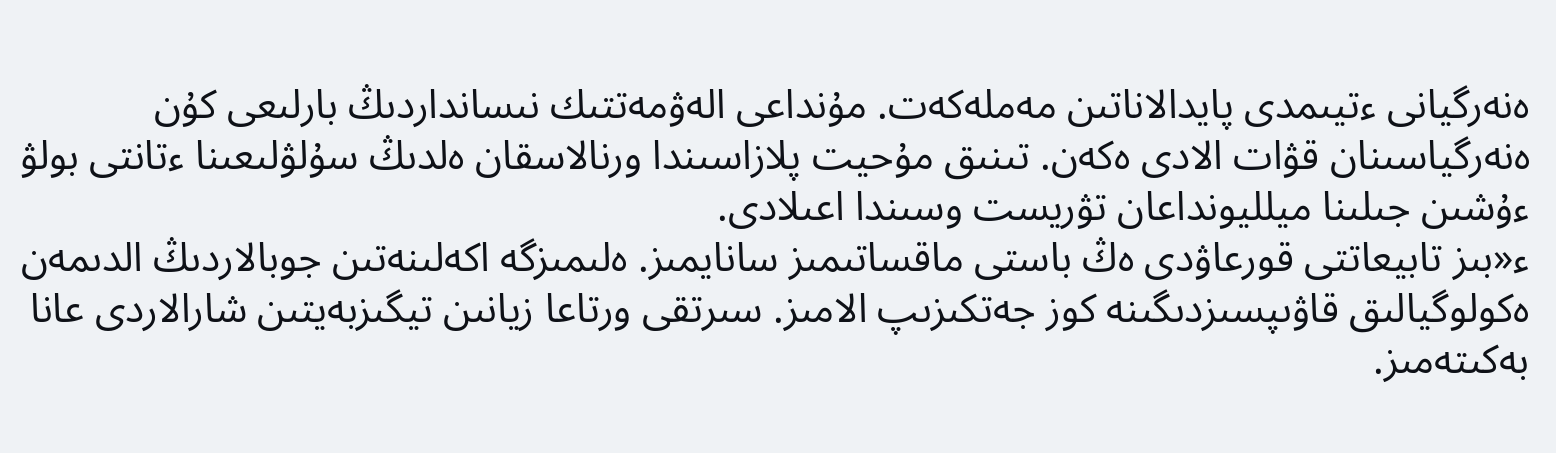ەنەرگيانى ءتيىمدى پايدالاناتىن مەملەكەت. مۇنداعى الەۋمەتتىك نىسانداردىڭ بارلىعى كۇن ەنەرگياسىنان قۋات الادى ەكەن. تىنىق مۇحيت پلازاسىندا ورنالاسقان ەلدىڭ سۇلۋلىعىنا ءتانتى بولۋ ءۇشىن جىلىنا ميلليونداعان تۋريست وسىندا اعىلادى.
ء«بىز تابيعاتتى قورعاۋدى ەڭ باستى ماقساتىمىز سانايمىز. ەلىمىزگە اكەلىنەتىن جوبالاردىڭ الدىمەن ەكولوگيالىق قاۋىپسىزدىگىنە كوز جەتكىزىپ الامىز. سىرتقى ورتاعا زيانىن تيگىزبەيتىن شارالاردى عانا بەكىتەمىز.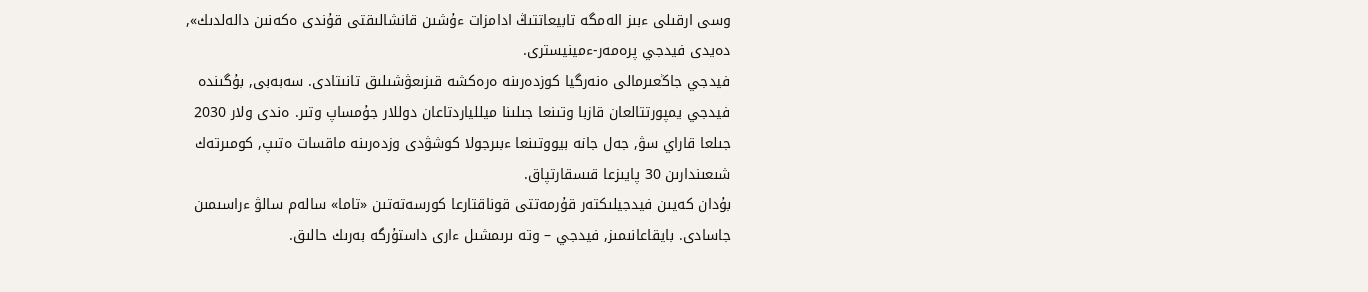وسى ارقىلى ءبىز الەمگە تابيعاتتىڭ ادامزات ءۇشىن قانشالىقتى قۇندى ەكەنىن دالەلدىك», دەيدى فيدجي پرەمەر-ءمينيسترى.
فيدجي جاڭعىرمالى ەنەرگيا كوزدەرىنە ەرەكشە قىزىعۋشىلىق تانىتادى. سەبەبى, بۇگىندە فيدجي يمپورتتالعان قازبا وتىنعا جىلىنا ميللياردتاعان دوللار جۇمساپ وتىر. ەندى ولار 2030 جىلعا قاراي سۋ, جەل جانە بيووتىنعا ءبىرجولا كوشۋدى وزدەرىنە ماقسات ەتىپ, كومىرتەك شىعىندارىن 30 پايىزعا قىسقارتپاق.
بۇدان كەيىن فيدجيلىكتەر قۇرمەتتى قوناقتارعا كورسەتەتىن «تاما» سالەم سالۋ ءراسىمىن جاسادى. بايقاعانىمىز, فيدجي – وتە ىرىمشىل ءارى داستۇرگە بەرىك حالىق.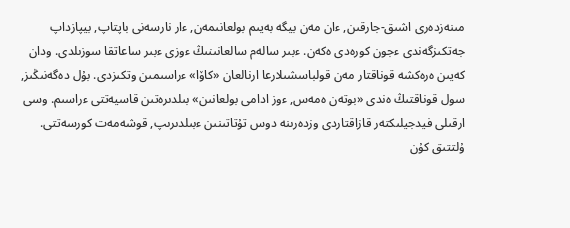مىنەزدەرى اشىق-جارقىن, ءان مەن بيگە بەيىم بولعانىمەن, ءار نارسەنى باپتاپ, بيپازداپ جەتكىزگەندى ءجون كورەدى ەكەن. ءبىر سالەم سالعانىنىڭ ءوزى ءبىر ساعاتقا سوزىلدى. ودان كەيىن ەرەكشە قوناقتار مەن قولباسشىلارعا ارنالعان «كاۆا» ءراسىمىن وتكىزدى. بۇل دەگەنىڭىز, سول قوناقتىڭ ەندى «بوتەن ەمەس, ءوز ادامى بولعانىن» بىلدىرەتىن قاسيەتتى ءراسىم. وسى ارقىلى فيدجيلىكتەر قازاقتاردى وزدەرىنە دوس تۇتاتىنىن ءبىلدىرىپ, قوشەمەت كورسەتتى.
ۇلتتىق كۇن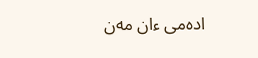ادەمى ءان مەن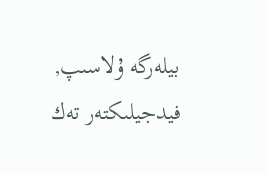بيلەرگە ۇلاسىپ, فيدجيلىكتەر تەك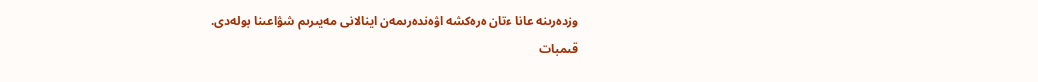وزدەرىنە عانا ءتان ەرەكشە اۋەندەرىمەن اينالانى مەيىرىم شۋاعىنا بولەدى.
قىمبات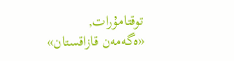توقتامۇرات,
«ەگەمەن قازاقستان»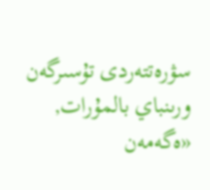سۋرەتتەردى تۇسىرگەن
ورىنباي بالمۇرات,
«ەگەمەن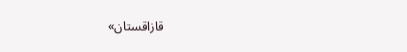قازاقستان»